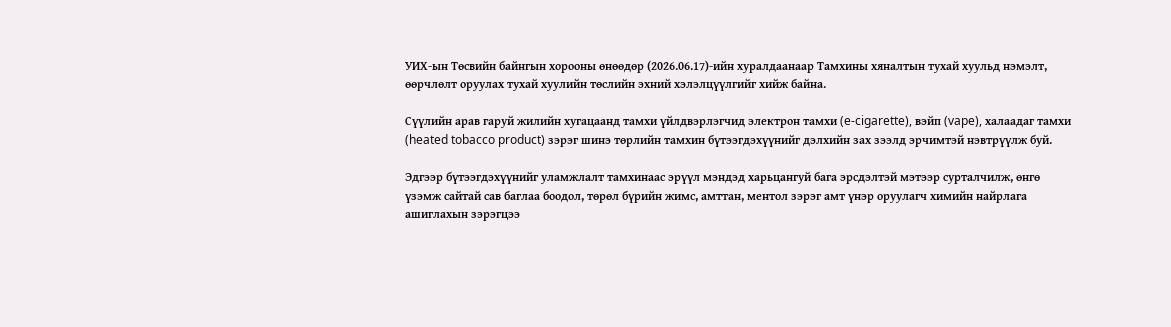УИХ-ын Төсвийн байнгын хорооны өнөөдөр (2026.06.17)-ийн хуралдаанаар Тамхины хяналтын тухай хуульд нэмэлт, өөрчлөлт оруулах тухай хуулийн төслийн эхний хэлэлцүүлгийг хийж байна.

Сүүлийн арав гаруй жилийн хугацаанд тамхи үйлдвэрлэгчид электрон тамхи (e-cigarette), вэйп (vape), халаадаг тамхи (heated tobacco product) зэрэг шинэ төрлийн тамхин бүтээгдэхүүнийг дэлхийн зах зээлд эрчимтэй нэвтрүүлж буй.

Эдгээр бүтээгдэхүүнийг уламжлалт тамхинаас эрүүл мэндэд харьцангуй бага эрсдэлтэй мэтээр сурталчилж, өнгө үзэмж сайтай сав баглаа боодол, төрөл бүрийн жимс, амттан, ментол зэрэг амт үнэр оруулагч химийн найрлага ашиглахын зэрэгцээ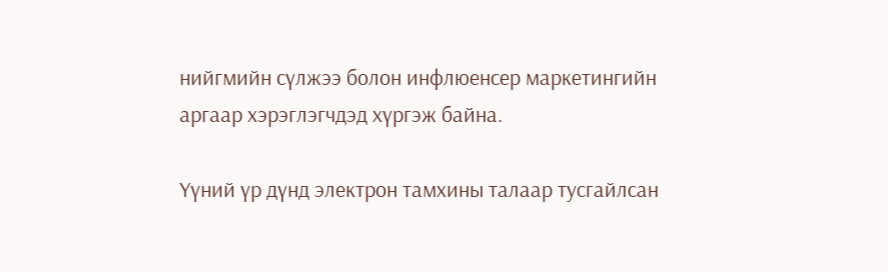нийгмийн сүлжээ болон инфлюенсер маркетингийн аргаар хэрэглэгчдэд хүргэж байна.

Үүний үр дүнд электрон тамхины талаар тусгайлсан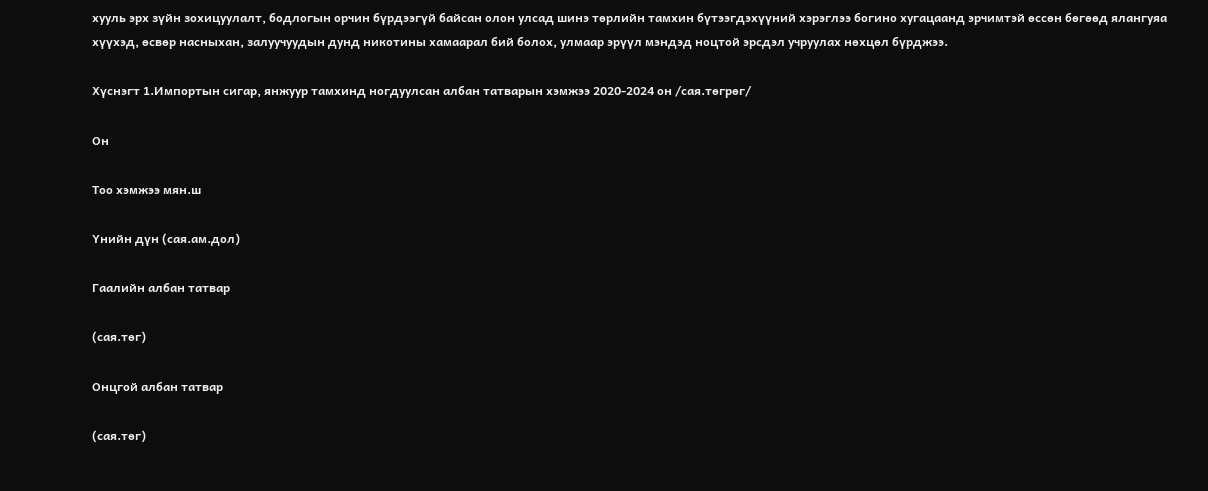хууль эрх зүйн зохицуулалт, бодлогын орчин бүрдээгүй байсан олон улсад шинэ төрлийн тамхин бүтээгдэхүүний хэрэглээ богино хугацаанд эрчимтэй өссөн бөгөөд ялангуяа хүүхэд, өсвөр насныхан, залуучуудын дунд никотины хамаарал бий болох, улмаар эрүүл мэндэд ноцтой эрсдэл учруулах нөхцөл бүрджээ.

Хүснэгт 1.Импортын сигар, янжуур тамхинд ногдуулсан албан татварын хэмжээ 2020-2024 он /сая.төгрөг/

Он

Тоо хэмжээ мян.ш

Үнийн дүн (сая.ам.дол)

Гаалийн албан татвар

(сая.төг)

Онцгой албан татвар

(сая.төг)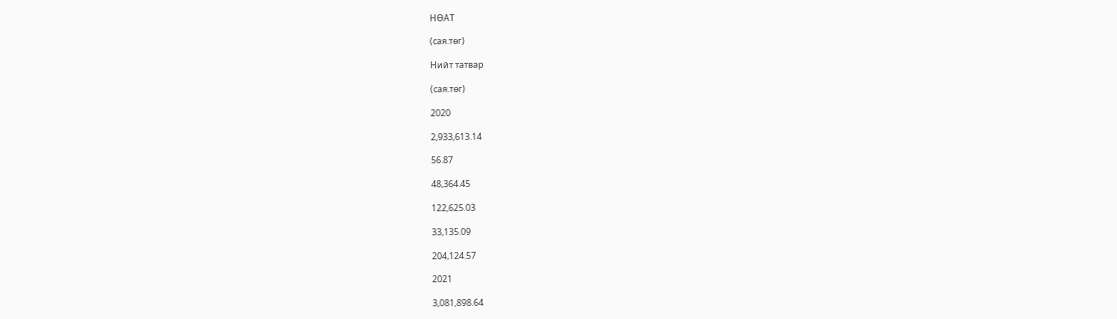НӨАТ

(сая.төг)

Нийт татвар

(сая.төг)

2020

2,933,613.14

56.87

48,364.45

122,625.03

33,135.09

204,124.57

2021

3,081,898.64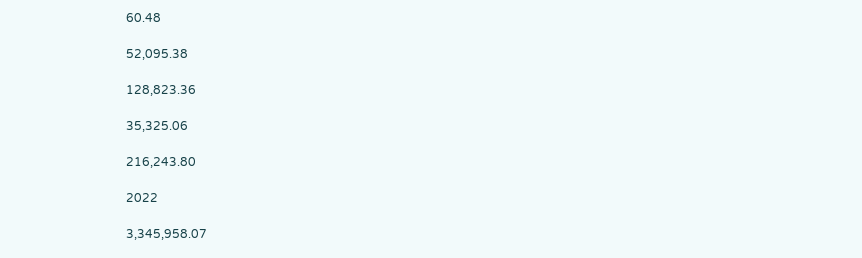60.48

52,095.38

128,823.36

35,325.06

216,243.80

2022

3,345,958.07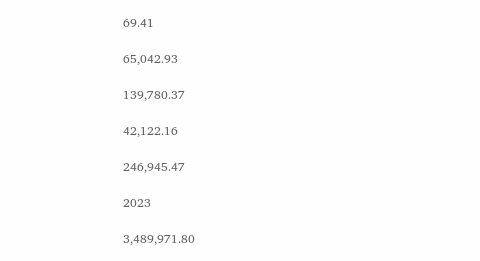69.41

65,042.93

139,780.37

42,122.16

246,945.47

2023

3,489,971.80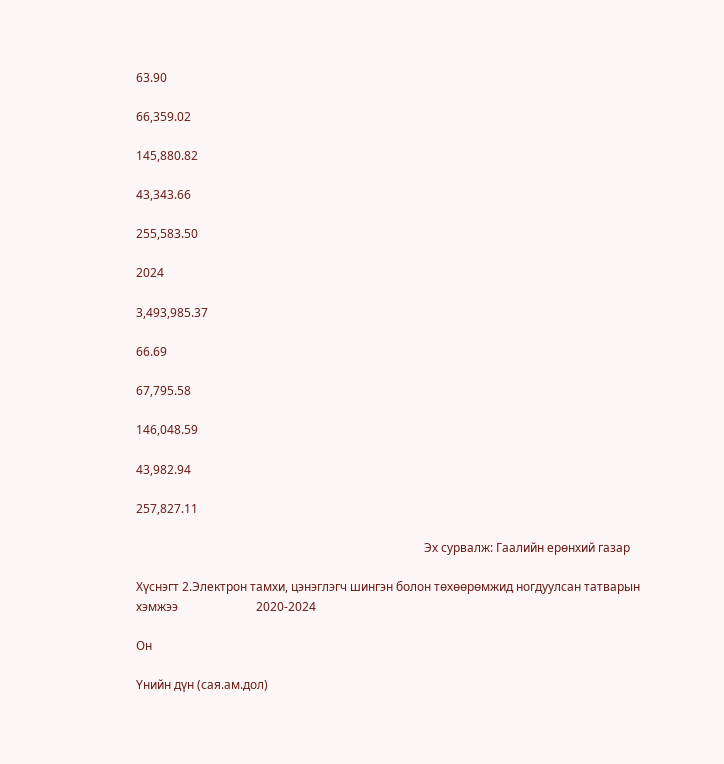63.90

66,359.02

145,880.82

43,343.66

255,583.50

2024

3,493,985.37

66.69

67,795.58

146,048.59

43,982.94

257,827.11

                                                                                                Эх сурвалж: Гаалийн ерөнхий газар

Хүснэгт 2.Электрон тамхи, цэнэглэгч шингэн болон төхөөрөмжид ногдуулсан татварын хэмжээ                          2020-2024

Он

Үнийн дүн (сая.ам.дол)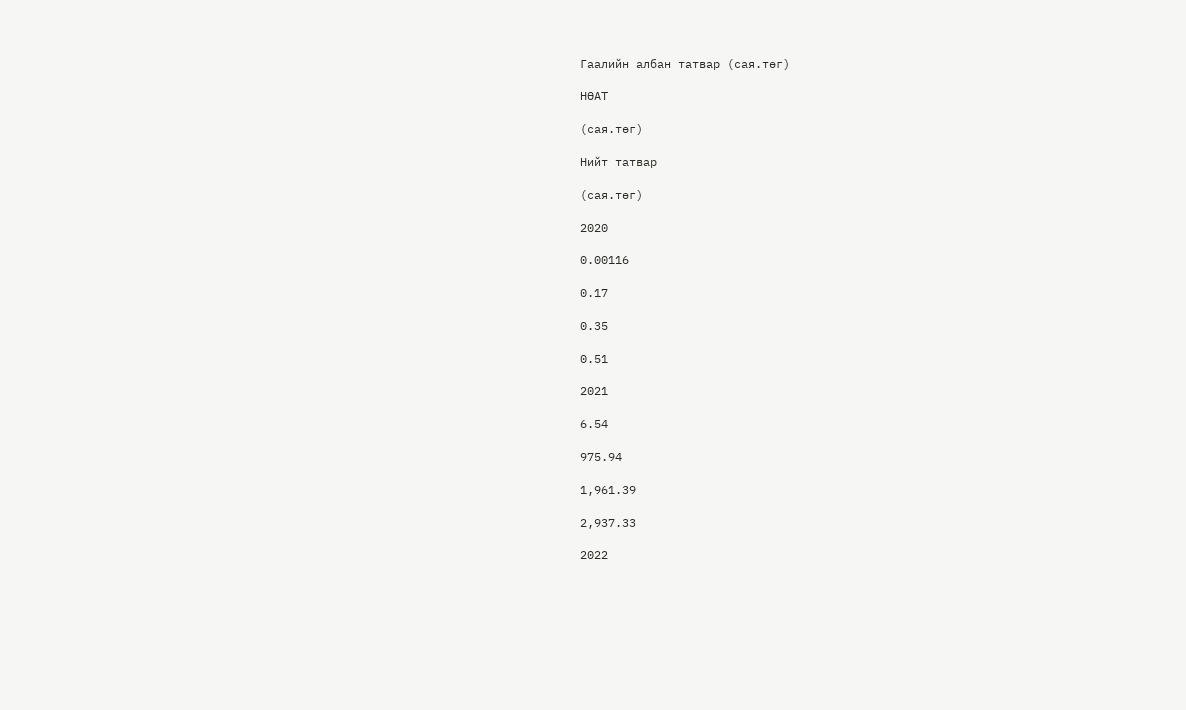Гаалийн албан татвар (сая.төг)

НӨАТ

(сая.төг)

Нийт татвар

(сая.төг)

2020

0.00116

0.17

0.35

0.51

2021

6.54

975.94

1,961.39

2,937.33

2022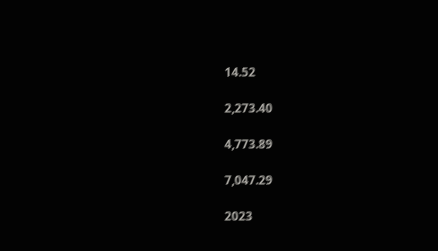14.52

2,273.40

4,773.89

7,047.29

2023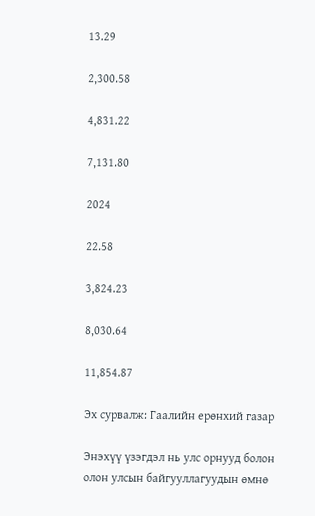13.29

2,300.58

4,831.22

7,131.80

2024

22.58

3,824.23

8,030.64

11,854.87

Эх сурвалж: Гаалийн ерөнхий газар

Энэхүү үзэгдэл нь улс орнууд болон олон улсын байгууллагуудын өмнө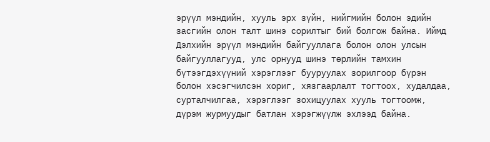эрүүл мэндийн, хууль эрх зүйн, нийгмийн болон эдийн засгийн олон талт шинэ сорилтыг бий болгож байна. Иймд Дэлхийн эрүүл мэндийн байгууллага болон олон улсын байгууллагууд, улс орнууд шинэ төрлийн тамхин бүтээгдэхүүний хэрэглээг бууруулах зорилгоор бүрэн болон хэсэгчилсэн хориг, хязгаарлалт тогтоох, худалдаа, сурталчилгаа, хэрэглээг зохицуулах хууль тогтоомж, дүрэм журмуудыг батлан хэрэгжүүлж эхлээд байна.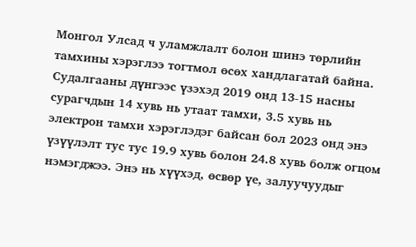Монгол Улсад ч уламжлалт болон шинэ төрлийн тамхины хэрэглээ тогтмол өсөх хандлагатай байна. Судалгааны дүнгээс үзэхэд 2019 онд 13-15 насны сурагчдын 14 хувь нь утаат тамхи, 3.5 хувь нь электрон тамхи хэрэглэдэг байсан бол 2023 онд энэ үзүүлэлт тус тус 19.9 хувь болон 24.8 хувь болж огцом нэмэгджээ. Энэ нь хүүхэд, өсвөр үе, залуучуудыг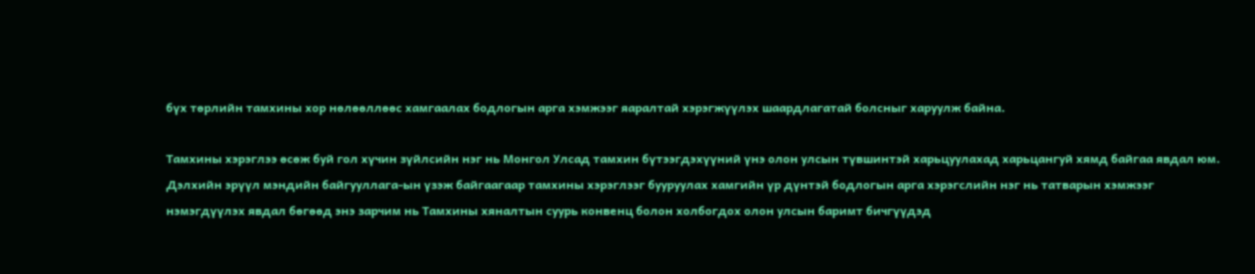бүх төрлийн тамхины хор нөлөөллөөс хамгаалах бодлогын арга хэмжээг яаралтай хэрэгжүүлэх шаардлагатай болсныг харуулж байна.

Тамхины хэрэглээ өсөж буй гол хүчин зүйлсийн нэг нь Монгол Улсад тамхин бүтээгдэхүүний үнэ олон улсын түвшинтэй харьцуулахад харьцангуй хямд байгаа явдал юм. Дэлхийн эрүүл мэндийн байгууллага-ын үзэж байгаагаар тамхины хэрэглээг бууруулах хамгийн үр дүнтэй бодлогын арга хэрэгслийн нэг нь татварын хэмжээг нэмэгдүүлэх явдал бөгөөд энэ зарчим нь Тамхины хяналтын суурь конвенц болон холбогдох олон улсын баримт бичгүүдэд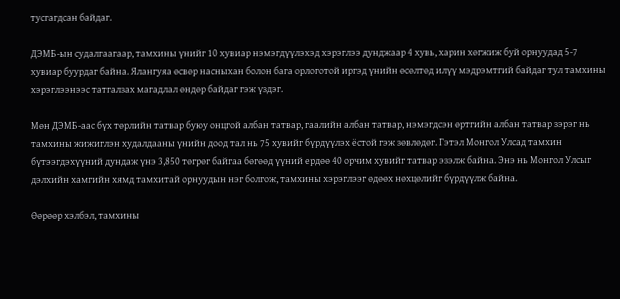тусгагдсан байдаг.

ДЭМБ-ын судалгаагаар, тамхины үнийг 10 хувиар нэмэгдүүлэхэд хэрэглээ дунджаар 4 хувь, харин хөгжиж буй орнуудад 5-7 хувиар буурдаг байна. Ялангуяа өсвөр насныхан болон бага орлоготой иргэд үнийн өсөлтөд илүү мэдрэмтгий байдаг тул тамхины хэрэглээнээс татгалзах магадлал өндөр байдаг гэж үздэг.

Мөн ДЭМБ-аас бүх төрлийн татвар буюу онцгой албан татвар, гаалийн албан татвар, нэмэгдсэн өртгийн албан татвар зэрэг нь тамхины жижиглэн худалдааны үнийн доод тал нь 75 хувийг бүрдүүлэх ёстой гэж зөвлөдөг. Гэтэл Монгол Улсад тамхин бүтээгдэхүүний дундаж үнэ 3,850 төгрөг байгаа бөгөөд үүний ердөө 40 орчим хувийг татвар эзэлж байна. Энэ нь Монгол Улсыг дэлхийн хамгийн хямд тамхитай орнуудын нэг болгож, тамхины хэрэглээг өдөөх нөхцөлийг бүрдүүлж байна.

Өөрөөр хэлбэл, тамхины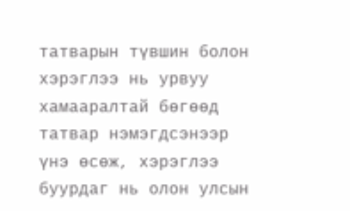татварын түвшин болон хэрэглээ нь урвуу хамааралтай бөгөөд татвар нэмэгдсэнээр үнэ өсөж, хэрэглээ буурдаг нь олон улсын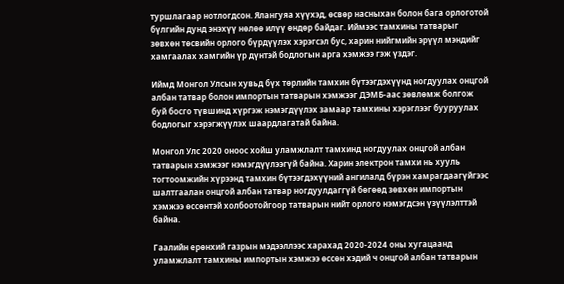туршлагаар нотлогдсон. Ялангуяа хүүхэд, өсвөр насныхан болон бага орлоготой бүлгийн дунд энэхүү нөлөө илүү өндөр байдаг. Иймээс тамхины татварыг зөвхөн төсвийн орлого бүрдүүлэх хэрэгсэл бус, харин нийгмийн эрүүл мэндийг хамгаалах хамгийн үр дүнтэй бодлогын арга хэмжээ гэж үздэг.

Иймд Монгол Улсын хувьд бүх төрлийн тамхин бүтээгдэхүүнд ногдуулах онцгой албан татвар болон импортын татварын хэмжээг ДЭМБ-аас зөвлөмж болгож буй босго түвшинд хүргэж нэмэгдүүлэх замаар тамхины хэрэглээг бууруулах бодлогыг хэрэгжүүлэх шаардлагатай байна.

Монгол Улс 2020 оноос хойш уламжлалт тамхинд ногдуулах онцгой албан татварын хэмжээг нэмэгдүүлээгүй байна. Харин электрон тамхи нь хууль тогтоомжийн хүрээнд тамхин бүтээгдэхүүний ангилалд бүрэн хамрагдаагүйгээс шалтгаалан онцгой албан татвар ногдуулдаггүй бөгөөд зөвхөн импортын хэмжээ өссөнтэй холбоотойгоор татварын нийт орлого нэмэгдсэн үзүүлэлттэй байна.

Гаалийн ерөнхий газрын мэдээллээс харахад 2020-2024 оны хугацаанд уламжлалт тамхины импортын хэмжээ өссөн хэдий ч онцгой албан татварын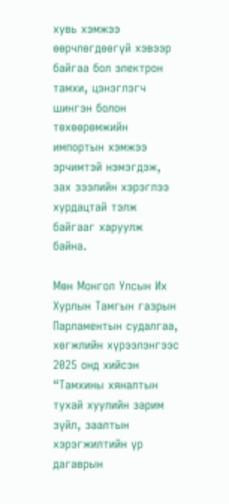хувь хэмжээ өөрчлөгдөөгүй хэвээр байгаа бол электрон тамхи, цэнэглэгч шингэн болон төхөөрөмжийн импортын хэмжээ эрчимтэй нэмэгдэж, зах зээлийн хэрэглээ хурдацтай тэлж байгааг харуулж байна.

Мөн Монгол Улсын Их Хурлын Тамгын газрын Парламентын судалгаа, хөгжлийн хүрээлэнгээс 2025 онд хийсэн “Тамхины хяналтын тухай хуулийн зарим зүйл, заалтын хэрэгжилтийн үр дагаврын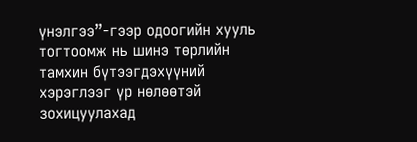үнэлгээ”-гээр одоогийн хууль тогтоомж нь шинэ төрлийн тамхин бүтээгдэхүүний хэрэглээг үр нөлөөтэй зохицуулахад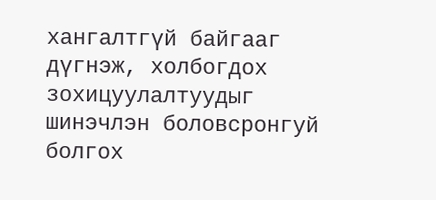хангалтгүй байгааг дүгнэж, холбогдох зохицуулалтуудыг шинэчлэн боловсронгуй болгох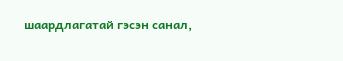шаардлагатай гэсэн санал,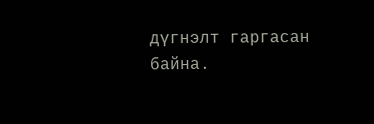дүгнэлт гаргасан байна.